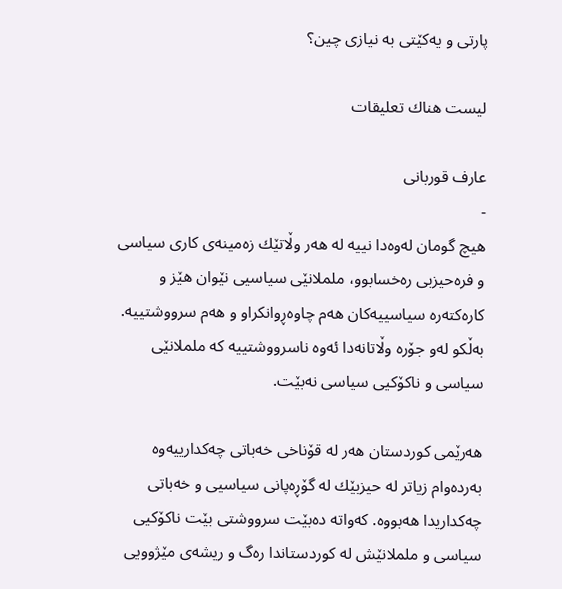پارتی و یه‌كێتی به‌ نیازی چین؟

ليست هناك تعليقات

عارف قوربانی
-
هیچ گومان له‌وه‌دا نییه‌ له‌ هه‌ر وڵاتێك زه‌مینه‌ی كاری سیاسی و فره‌حیزبی ره‌خسابوو، ململانێی سیاسیی نێوان هێز و كاره‌كته‌ره‌ سیاسییه‌كان هه‌م چاوه‌ڕوانكراو و هه‌م سرووشتییه‌. به‌ڵكو له‌و جۆره‌ وڵاتانه‌دا ئه‌وه‌ ناسرووشتییه‌ كه‌ ململانێی سیاسی و ناكۆكیی سیاسی نه‌بێت.

هه‌رێمی كوردستان هه‌ر له‌ قۆناخی خه‌باتی چه‌كدارییه‌وه‌ به‌رده‌وام زیاتر له‌ حیزبێك له‌ گۆڕه‌پانی سیاسیی و خه‌باتی چه‌كداریدا هه‌بووه‌. كه‌واتە ده‌بێت سرووشتی بێت ناكۆكیی سیاسی و ململانێش له‌ كوردستاندا ره‌گ و ریشه‌ی مێژوویی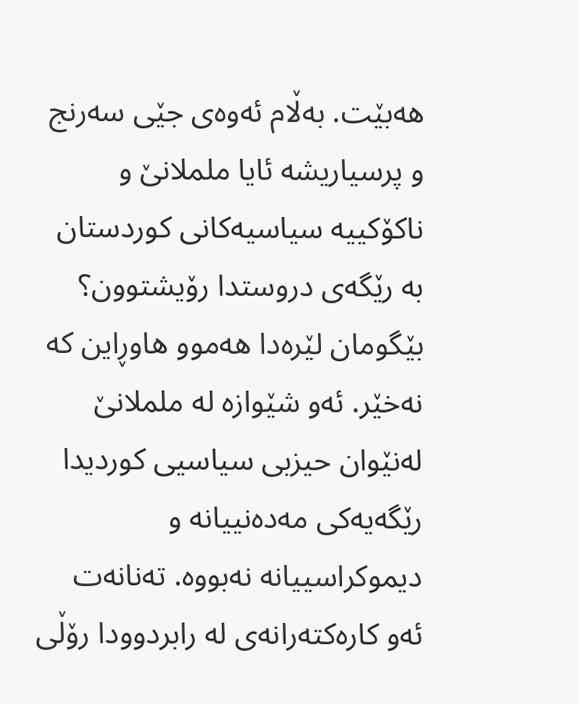هه‌بێت. به‌ڵام ئه‌وه‌ی جێی سه‌رنج و پرسیاریشه‌ ئایا ململانێ‌ و ناكۆكییه‌ سیاسیه‌كانی كوردستان به‌ رێگه‌ی دروستدا رۆیشتوون؟ بێگومان لێره‌دا هه‌موو هاوڕاین کە نه‌خێر. ئه‌و شێوازه‌ له‌ ململانێ‌ له‌نێوان حیزبی سیاسیی كوردیدا رێگەیه‌كی مه‌ده‌نییانه‌ و دیموكراسییانه‌ نه‌بووه‌. ته‌نانه‌ت ئه‌و كاره‌كته‌رانه‌ی له‌ رابردوودا رۆڵی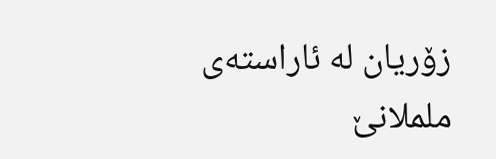زۆریان له‌ ئاراسته‌ی ململانێ‌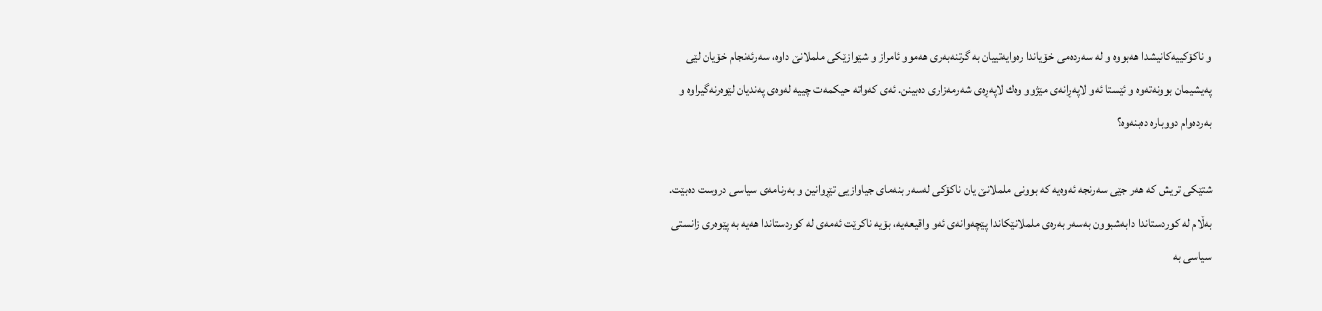و ناكۆكییه‌كانیشدا هه‌بووه ‌و له‌ سه‌رده‌می خۆیاندا ره‌وایه‌تییان به‌ گرتنه‌به‌ری هه‌موو ئامراز و شێوازێكی ململانێ‌ داوه‌، سه‌رئه‌نجام خۆیان لێی په‌یشیمان بوونه‌ته‌وه‌ و ئێستا ئه‌و لاپه‌ڕانه‌ی مێژوو وه‌ك لاپه‌ڕه‌ی شه‌رمه‌زاری ده‌بینن. ئه‌ی كه‌واتە حیكمه‌ت چییه‌ له‌وه‌ی په‌ندیان لێوه‌رنه‌گیراوه ‌و به‌رده‌وام دووباره‌ ده‌بنه‌وه‌؟

شتێكی تریش كه‌ هه‌ر جێی سه‌رنجه‌ ئه‌وه‌یه‌ كه‌ بوونی ململانێ‌ یان ناكۆكی له‌سه‌ر بنه‌مای جیاوازیی تێڕوانین و به‌رنامه‌ی سیاسی دروست ده‌بێت. به‌ڵام له‌ كوردستاندا دابه‌شبوون به‌سه‌ر به‌ره‌ی ململانێكاندا پێچه‌وانه‌ی ئه‌و واقیعه‌یه‌، بۆیه‌ ناكرێت‌ ئه‌مه‌ی له‌ كوردستاندا هه‌یه‌ به ‌پێوه‌ری زانستی سیاسی به‌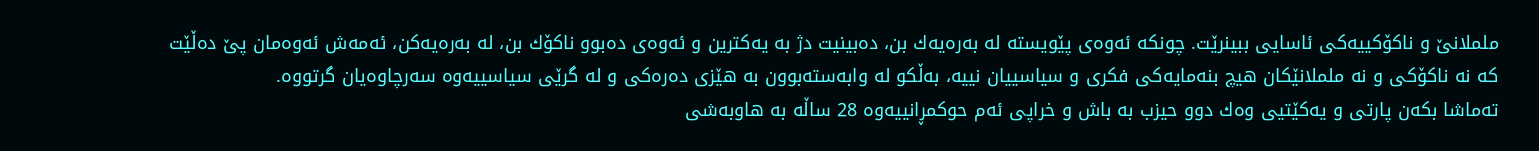ململانێ و ناكۆكییه‌كی ئاسایی ببینرێت. چونكه‌ ئه‌وه‌ی پێویسته‌ له‌ به‌ره‌یه‌ك بن، ده‌بینیت دژ به یە‌كترین و ئه‌وه‌ی ده‌بوو ناكۆك بن، له‌ به‌ره‌یه‌كن، ئه‌مه‌ش ئه‌وه‌مان پێ ده‌ڵێت كه‌ نه‌ ناكۆكی و نه‌ ململانێكان هیچ بنه‌مایه‌كی فكری و سیاسییان نییه‌، به‌ڵكو له‌ وابه‌سته‌بوون به‌ هێزی ده‌ره‌كی و له‌ گرێی سیاسییه‌وه‌ سه‌رچاوه‌یان گرتووه‌.
ته‌ماشا بكه‌ن پارتی و یه‌كێتیی وه‌ك دوو حیزب به‌ باش و خراپی ئه‌م حوكمڕانییه‌وه‌ 28 ساڵه‌ به‌ هاوبه‌شی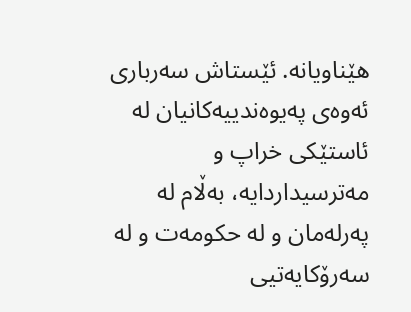هێناویانه‌. ئێستاش سه‌رباری ئه‌وه‌ی په‌یوه‌ندییه‌كانیان له‌ ئاستێكی خراپ و مه‌ترسیداردایه‌، به‌ڵام له‌ په‌رله‌مان و له‌ حكومه‌ت و له‌ سه‌رۆكایه‌تیی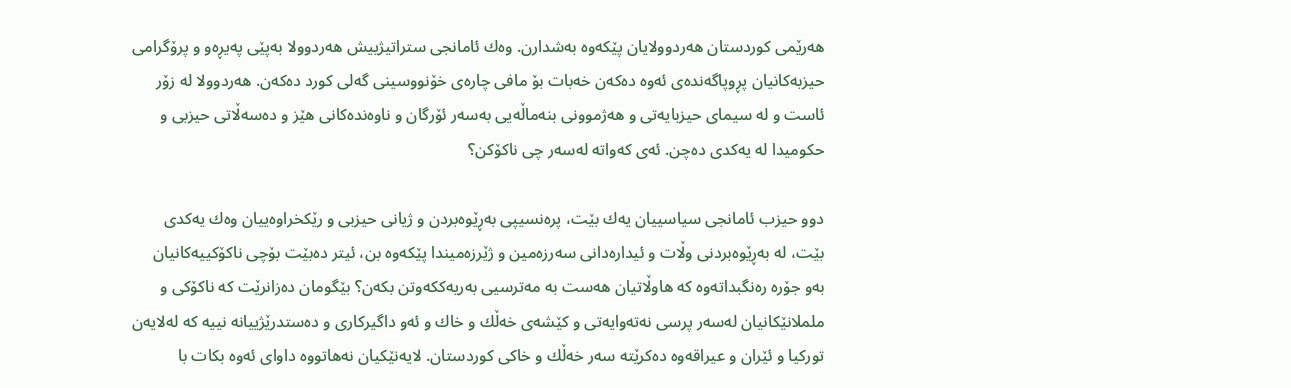هه‌رێمی کوردستان هه‌ردوولایان پێكه‌وه‌ به‌شدارن. وه‌ك ئامانجی ستراتیژییش هه‌ردوولا به‌پێی په‌یڕه‌و و پرۆگرامی حیزبه‌كانیان پڕوپاگه‌نده‌ی ئه‌وه‌ ده‌كه‌ن خه‌بات بۆ مافی چاره‌ی خۆنووسینی گه‌لی كورد ده‌كه‌ن. هه‌ردوولا له‌ زۆر ئاست و له‌ سیمای حیزبایه‌تی و هه‌ژموونی بنه‌ماڵه‌یی به‌سه‌ر ئۆرگان و ناوه‌نده‌كانی هێز و ده‌سه‌ڵاتی حیزبی و حكومیدا له ‌یه‌كدی ده‌چن. ئه‌ی كه‌واتە له‌سه‌ر چی ناكۆكن؟

دوو حیزب ئامانجی سیاسییان یه‌ك بێت، پره‌نسیپی به‌ڕێوه‌بردن و ژیانی حیزبی و رێكخراوه‌ییان وه‌ك یه‌كدی بێت، له‌ به‌ڕێوه‌بردنی وڵات و ئیداره‌دانی سه‌رزه‌مین و ژێرزه‌میندا پێكه‌وه‌ بن، ئیتر ده‌بێت بۆچی ناكۆكییه‌كانیان به‌و جۆره‌ ره‌نگبداته‌وه‌ كه‌ هاوڵاتیان هه‌ست به‌ مه‌ترسیی به‌ریه‌ككه‌وتن بكه‌ن؟ بێگومان دەزانرێت كه‌ ناكۆكی و ململانێكانیان له‌سه‌ر پرسی نه‌ته‌وایه‌تی و كێشه‌ی خه‌ڵك و خاك و ئه‌و داگیركاری و ده‌ستدرێژییانه‌ نییه‌ كه‌ له‌لایه‌ن توركیا و ئێران و عیراقه‌وه‌ ده‌كرێته‌ سه‌ر خه‌ڵك و خاكی كوردستان. لایه‌نێكیان نه‌هاتووه‌ داوای ئه‌وه‌ بكات با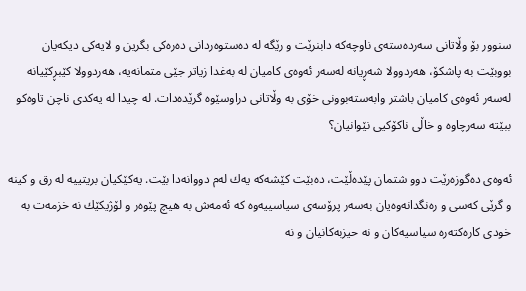سنوور بۆ وڵاتانی سه‌رده‌سته‌ی ناوچه‌كه‌ دابنرێت و رێگه‌ له‌ ده‌ستوه‌ردانی ده‌ره‌كی بگرین و لایه‌كی دیکەیان بووبێت به‌ پاشكۆ، هه‌ردوولا شه‌ڕیانه‌ له‌سه‌ر ئه‌وه‌ی كامیان له‌ به‌غدا زیاتر جێی متمانه‌یه‌، هه‌ردوولا كێبڕكێیانه‌ له‌سه‌ر ئه‌وه‌ی كامیان باشتر وابه‌سته‌بوونی خۆی به‌ وڵاتانی دراوسێوه‌ گرێده‌دات. له‌ چیدا له ‌یه‌كدی ناچن تاوەکو ببێته‌ سه‌رچاوه‌ و خاڵی ناكۆكیی نێوانیان؟

ئه‌وه‌ی ده‌گوزه‌رێت دوو شتمان پێده‌ڵێت، ده‌بێت كێشه‌كه‌ یه‌ك له‌م دووانه‌دا بێت. یه‌كێكیان بریتییه‌ له‌ رق و كینه‌ و گرێی کەسی و ره‌نگدانه‌وه‌یان به‌سه‌ر پرۆسه‌ی سیاسییه‌وه‌ كه‌ ئه‌مه‌ش به ‌هیچ پێوه‌ر و لۆژیكێك نه‌ خزمه‌ت به‌ خودی كاره‌كته‌ره‌ سیاسیه‌كان و نه‌ حیزبه‌كانیان و نه‌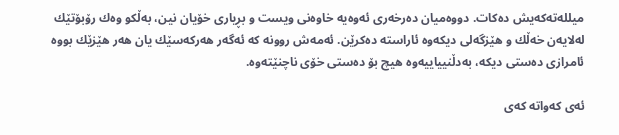میلله‌ته‌كه‌یش ده‌كات. دووه‌میان ده‌رخه‌ری ئه‌وه‌یه‌ خاوه‌نی ویست ‌و بڕیاری خۆیان نین، به‌ڵكو وه‌ك رۆبۆتێك له‌لایه‌ن خه‌ڵك و هێزگه‌لی دیکە‌وه‌ ئاراسته‌ ده‌كرێن. ئه‌مه‌ش روونه‌ كه‌ ئه‌گه‌ر هه‌ركه‌سێك یان هه‌ر هێزێك بووه‌ ئامرازی ده‌ستی دیکە، به‌دڵنییاییه‌وه‌ هیچ بۆ ده‌ستی خۆی ناچنێته‌وه‌.

ئه‌ی كه‌واتە كه‌ی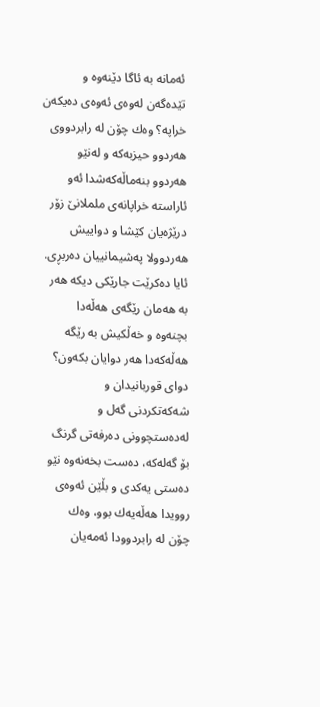ئه‌مانه‌ به‌ ئاگا دێنه‌وه‌ و تێده‌گه‌ن له‌وه‌ی ئه‌وه‌ی ده‌یكه‌ن خراپه‌؟ وه‌ك چۆن له‌ رابردووی هه‌ردوو حیزبه‌كه‌ و له‌نێو هه‌ردوو بنه‌ماڵه‌كه‌شدا ئه‌و ئاراسته‌ خراپانه‌ی ململانێ‌ زۆر درێژه‌یان كێشا و دواییش هه‌ردوولا په‌شیمانییان ده‌ربڕی. ئایا ده‌كرێت جارێكی دیکە هه‌ر به‌ هه‌مان رێگەی هه‌ڵه‌دا بچنه‌وه‌ و خه‌ڵكیش به‌ رێگە هه‌ڵه‌كه‌دا هه‌ر دوایان بكه‌ون؟ دوای قوربانیدان و شه‌كه‌تكردنی گەل و له‌ده‌ستچوونی ده‌رفه‌تی گرنگ بۆ گەله‌كه‌، ده‌ست بخه‌نه‌وه‌ نێو ده‌ستی یه‌كدی و بڵێن ئه‌وه‌ی روویدا هه‌ڵه‌یه‌ك بوو، وه‌ك چۆن له‌ رابردوودا ئه‌مه‌یان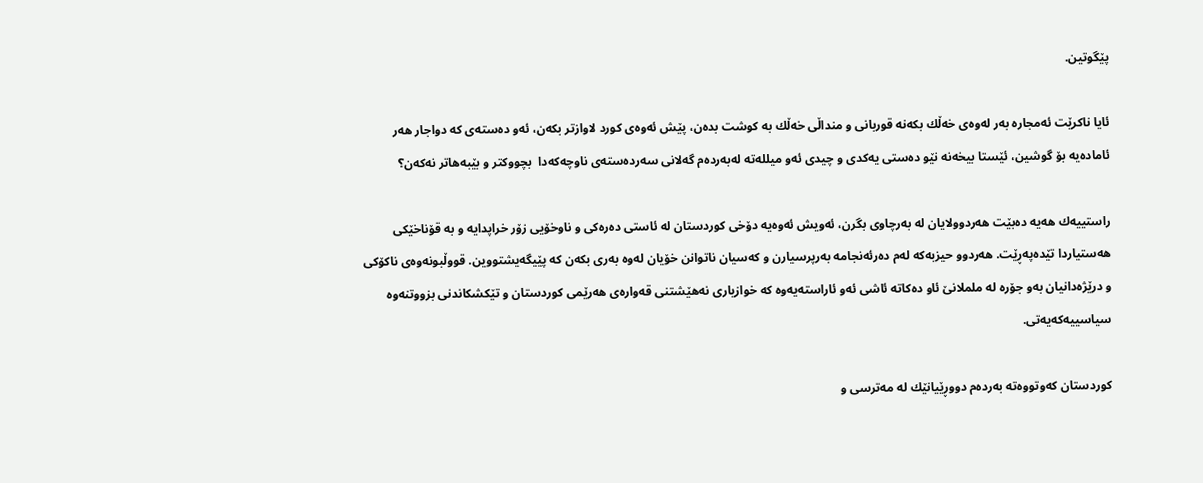پێگوتین.

ئایا ناكرێت‌ ئه‌مجاره‌ به‌ر له‌وه‌ی خه‌ڵك بكه‌نه‌ قوربانی و منداڵی خه‌ڵك به‌ كوشت بده‌ن، پێش ئه‌وه‌ی كورد لاوازتر بكه‌ن، ئه‌و ده‌سته‌ی كه‌ دواجار هه‌ر ئاماده‌یه‌ بۆ گوشین، ئێستا بیخه‌نه‌ نێو ده‌ستی یه‌كدی و چیدی ئه‌و میلله‌ته له‌به‌رده‌م گه‌لانی سه‌رده‌سته‌ی ناوچه‌كه‌دا ‌ بچووكتر و بێبه‌هاتر نه‌كه‌ن؟

راستییه‌ك هه‌یه‌ ده‌بێت هه‌ردوولایان له‌ به‌رچاوی بگرن، ئه‌ویش ئه‌وه‌یه‌ دۆخی كوردستان له‌ ئاستی ده‌ره‌كی و ناوخۆیی زۆر خراپدایه‌ و به‌ قۆناخێكی هه‌ستیاردا تێده‌په‌ڕێت. هه‌ردوو حیزبه‌كه‌ له‌م ده‌رئه‌نجامه‌ به‌رپرسیارن و كه‌سیان ناتوانن خۆیان لەوە به‌ری بكه‌ن کە پێیگه‌یشتووین. قووڵبونه‌وه‌ی ناكۆكی و درێژه‌دانیان به‌و جۆره‌ له‌ ململانێ‌ ئاو ده‌كاته‌ ئاشی ئه‌و ئاراسته‌یه‌وه‌ كه‌ خوازیاری نه‌هێشتنی قه‌واره‌ی هه‌رێمی کوردستان و تێكشكاندنی بزووتنه‌وه‌ سیاسییه‌كه‌یەتی.

كوردستان كه‌وتووەته‌ به‌رده‌م دووڕێیانێك لە مه‌ترسی و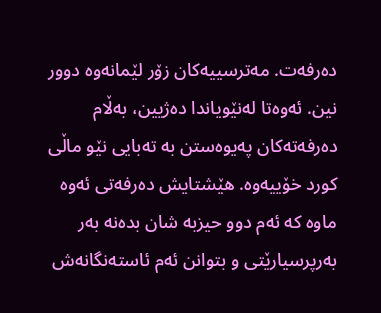ده‌رفه‌ت. مه‌ترسییه‌كان زۆر لێمانه‌وه‌ دوور نین. ئه‌وه‌تا له‌نێویاندا ده‌ژیین، به‌ڵام ده‌رفه‌ته‌كان په‌یوه‌ستن‌ به‌ ته‌بایی نێو ماڵی كورد خۆییه‌وه‌. هێشتایش ده‌رفه‌تی ئه‌وه‌ ماوه‌ كه‌ ئه‌م دوو حیزبه‌ شان بده‌نه‌ به‌ر به‌رپرسیارێتی و بتوانن ئه‌م ئاسته‌نگانه‌ش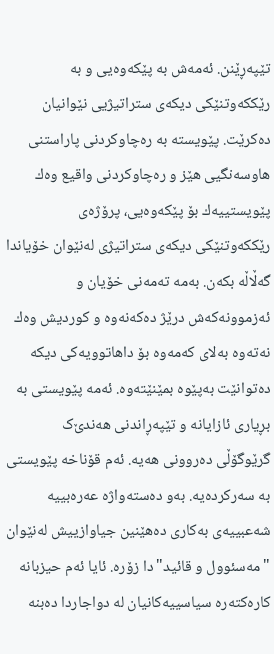تێپه‌ڕێنن. ئه‌مه‌ش به‌ پێكه‌وه‌یی و به‌ رێككه‌وتنێكی دیکەی ستراتیژیی نێوانیان ده‌كرێت. پێویسته‌ به‌ ره‌چاوكردنی پاراستنی هاوسه‌نگیی هێز و ره‌چاوكردنی واقیع وه‌ك پێویستییه‌ك بۆ پێكه‌وه‌یی، پرۆژه‌ی رێككه‌وتنێكی دیکەی ستراتیژی له‌نێوان خۆیاندا گه‌ڵاڵه‌ بكه‌ن. به‌مه‌ ته‌مه‌نی خۆیان و ئه‌زموونه‌كه‌ش درێژ ده‌كه‌نه‌وه ‌و كوردیش وه‌ك نه‌ته‌وه‌ بەلای كه‌مەوە بۆ داهاتوویه‌كی دیکە ده‌توانێت‌ به‌پێوه‌ بمێنێته‌وه‌. ئه‌مه‌ پێویستی به‌ بڕیاری ئازایانه‌ و تێپه‌ڕاندنی هه‌ندێ‌ک گرێوگۆڵی ده‌روونی هه‌یه‌. ئه‌م قۆناخه‌ پێویستی به‌ سه‌ركرده‌یه‌. به‌و ده‌سته‌واژه‌ عه‌ره‌بییه‌ شه‌عبییه‌ی به‌كاری دەهێنین جیاوازییش له‌نێوان "مه‌سئوول و قائید"دا زۆره‌. ئایا ئه‌م حیزبانه‌ كاره‌كته‌ره‌ سیاسییه‌كانیان له‌ دواجاردا ده‌بنه‌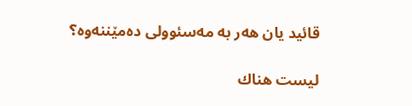قائید یان هه‌ر به‌ مه‌سئوولی ده‌مێننه‌وه‌؟

ليست هناك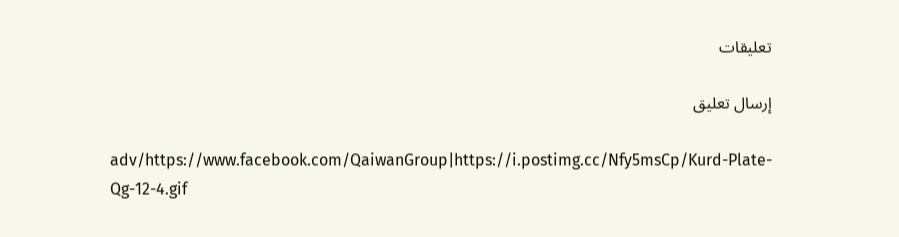تعليقات

إرسال تعليق

adv/https://www.facebook.com/QaiwanGroup|https://i.postimg.cc/Nfy5msCp/Kurd-Plate-Qg-12-4.gif